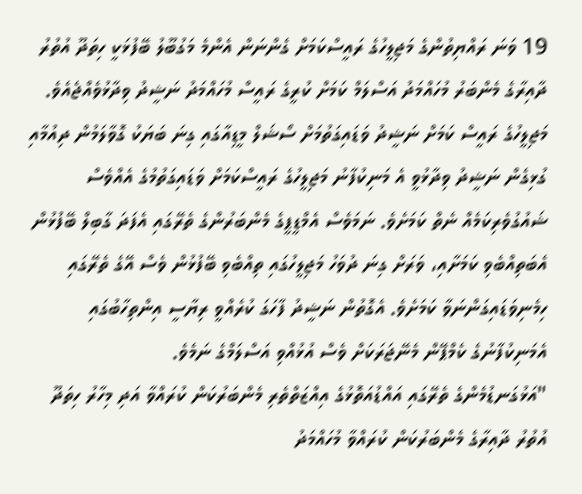19 ވަނަ ރައްޔިތުންގެ މަޖިލީހުގެ ރައީސްކަމަށް ގެންނަން އެންމެ މަގުބޫލު ބޭފުޅަކީ ހިތަދޫ އުތުރު ދާއިރާގެ މެންބަރު މުހައްމަދު އަސްލަމް ކަމަށް ކުރީގެ ރައީސް މުހައްމަދު ނަޝީދު ވިދާޅުވެއްޖެއެވެ.
މަޖިލީހުގެ ރައީސް ކަމަށް ނަޝީދު ވަޑައިގަތުމަށް ސޯޝަލް މީޑިއާގައި ގިނަ ބަޔަކު ގޮވާލަމުން ދިއުމާއި ގުޅިގެން ނަޝީދު ވިދާޅުވީ އެ މަނިކުފާނު މަޖިލީހުގެ ރައީސްކަމަށް ވަޑައިގަތުމުގެ އެއްވެސް ޝައުގުވެރިކަމެއް ނެތް ކަމަށެވެ. ނަމަވެސް އެމްޑީޕީގެ މެންބަރުންގެ ތެރޭގައި އެފަދަ ގާބިލް ބޭފުޅުން އެބަތިއްބެވި ކަމަށާއި، ވަރަށް ގިނަ ދުވަހު މަޖިލީހުގައި ތިއްބެވި ބޭފުޅުން ވެސް އޭގެ ތެރޭގައި ހިމެނިވަޑައިގަންނަވާ ކަމަށެވެ. އެގޮތުން ނަޝީދު ފާހަގަ ކުރެއްވީ ރިޔާސީ އިންތިހާބުގައި އެމަނިކުފާނުގެ ކެމްޕޭން މެނޭޖަރަކަށް ވެސް އުޅުއްވި އަސްލަމްގެ ނަމެވެ.
"އަޅުގަނޑުމެންގެ ތެރޭގައި އައްޑުއަތޮޅުގެ އިއްޒަތްތެރި މެންބަރުކަން ކުރައްވާ އަދި މިހާރު ހިތަދޫ އުތުރު ދާއިރާގެ މެންބަރުކަން ކުރައްވާ މުހައްމަދު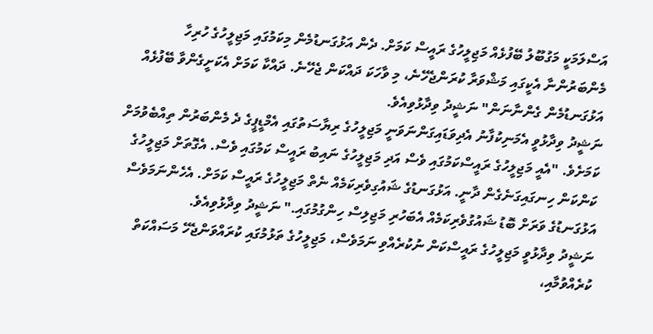އަސްލަމަކީ މަގުބޫލު ބޭފުޅެއް މަޖިލީހުގެ ރައީސް ކަމަށް. ދެން އަޅުގަނޑުމެން މިކަމުގައި މަޖިލީހުގެ ހުރިހާ މެންބަރުންނާ އެކީގައި މަޝްވަރާ ކުރަންޖެހޭނެ، މި ވާހަކަ ދައްކަން ޖެހޭނެ. ދައްކާ ކަމަށް އެކަށީގެންވާ ބޭފުޅެއް އަޅުގަނޑުމެން ގެންނާނަން" ނަޝީދު ވިދާޅުވިއެވެ.
ނަޝީދު ވިދާޅުވީ އެމަނިކުފާނު އެދިވަޑައިގަންނަވަނީ މަޖިލީހުގެ ރިޔާސަތުގައި އެމްޑީޕީގެ ދެ މެންބަރުން ތިއްބެވުމަށް ކަމަށެވެ. "އެއީ މަޖިލީހުގެ ރައީސްކަމުގައި ވެސް އަދި މަޖިލީހުގެ ނައިބު ރައީސް ކަމުގައި ވެސް. އެގޮތަށް މަޖިލީހުގެ ކަންކަން ހިނގައިގަނެގެން ދާނީ. އަޅުގަނޑުގެ ޝައުގިވެރިކަމެއް ނެތް މަޖިލީހުގެ ރައީސް ކަމަށް. އެހެންނަމަވެސް އަޅުގަނޑުގެ ވަރަށް ބޮޑު ޝައުގުވެރިކަމެއް އެބަހުރި މަޖިލިސް ހިންގުމުގައި." ނަޝީދު ވިދާޅުވިއެވެ.
ނަޝީދު ވިދާޅުވީ މަޖިލީހުގެ ރައީސްކަން ނުކުރެއްވި ނަމަވެސް، މަޖިލީހުގެ ތަޅުމުގައި ކުރައްވަންޖެހޭ މަސައްކަތް ކުރެއްވުމާއި،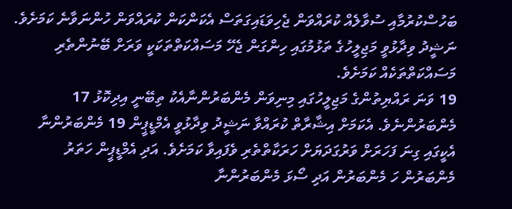ބަހުސްކުރުމާއި ސުވާލެއް ކުރައްވަން ޖެހިވަޑައިގަތަސް އެކަންކަން ކުރައްވަން ހުންނަވާނެ ކަމަށެވެ. ނަޝީދު ވިދާޅުވީ މަޖިލީހުގެ ތަޅުމުގައި ހިންގަން ޖެހޭ މަސައްކަތްތަކަކީ ވަރަށް ބޭނުންތެރި މަސައްކަތްތަކެއް ކަމަށެވެ.
19 ވަނަ ރައްޔިތުންގެ މަޖިލީހުގައި މިނިވަން މެންބަރުންނާއެކު ތިބޭނީ އިދިކޮޅު 17 މެންބަރުންނެވެ. އެކަމަށް އިޝާރާތް ކުރައްވާ ނަޝީދު ވިދާޅުވީ އެމްޑީޕީން 19 މެންބަރުންނާ އެކީގައި ގިނަ ފަހަރަށް ވަރުގަދަޔަށް ހަރަކާތްތެރި ވެފައިވާ ކަމަށެވެ. އަދި އެމްޑީޕީން ހަތަރު މެންބަރުން ހަ މެންބަރުން އަދި ސޯޅަ މެންބަރުންނާ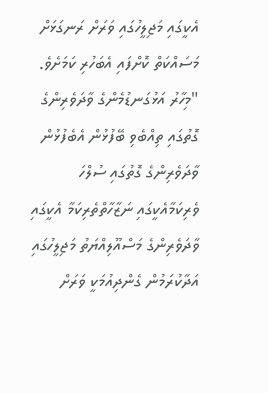އެކީގައި މަޖިލީހުގައި ވަރަށް ރަނގަޅަށް މަސައްކަތް ކޮށްފައި އެބަހުރި ކަމަށެވެ.
"މިހާރު އަޅުގަނޑުމެންގެ ވާދަވެރިންގެ ގޮތުގައި ތިއްބެވި ބޭފުޅުން އެބެފުޅުން ވާދަވެރިންގެ ގޮތުގައި ސުލްހަ ވެރިކަމާއެކީގައި ނަޒާހާތްތެރިކަމާ އެކީގައި ވާދަވެރިންގެ މަސްއޫލިއްޔަތު މަޖިލީހުގައި އަދާކުރަމުން ގެންދިއުމަކީ ވަރަށް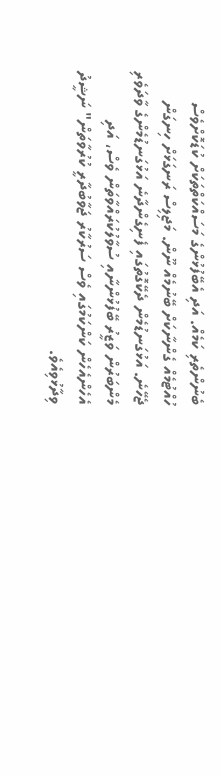ބެނުންތެރި ކަމެއް. އަދި އެބޭފުޅުންގެ މަސައްކަތްތަކަށް ކުޑަކޮށްވެސް ހުއްޓުމެއް ގެންނާކަށް ބޭނުމެއް ނޫން. މަޖިލިސް ރަނގަޅަށް ހިނގަން ޖެހޭނެ. އަޅުގަނޑުމެން ދެކޭގޮތުގައި ފެނިގެންދާނެ އަޅުގަނޑުމެންގެ ވާދަވެރި މެންބަރުން ވަޒީރު ބޭފުޅުންނާއި ސުވާލުކުރައްވާތަން ވެސް، އަދި އެހެންއެހެން ކަންކަމުގައި ވެސް ސަރުކާރު ޖަވާބުދާރީ ކުރުވާތަން" ނަޝީދު ވިދާޅުވިއެވެ.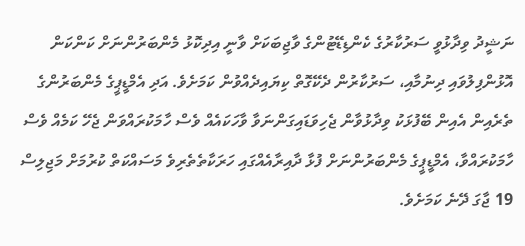ނަޝީދު ވިދާޅުވީ ސަރުކާރުގެ ކެންޑިޑޭޓުންގެ ވާޖިބަކަށް ވާނީ އިދިކޮޅު މެންބަރުންނަށް ކަންކަން އޮޅުންފިލުވައި ދިނުމާއި، ސަރުކާރުން ދެކޭގޮތް ކިޔައިދެއްވުން ކަމަށެވެ. އަދި އެމްޑީޕީގެ މެންބަރުންގެ ތެރެއިން އެއިން ބޭފުޅަކު ވިދާޅުވާން ޖެހިވަޑައިގަންނަވާ ވާހަކައެއް ވެސް ހާމަކުރައްވަން ޖެހޭ ކަމެއް ވެސް ހާމަކުރައްވާ، އެމްޑީޕީގެ މެންބަރުންނަށް ފުޅާ ދާއިރާއެއްގައި ހަރަކާތެތެރިވެ މަސައްކަތް ކުރުމަށް މަޖިލިސް 19 ޖާގަ ދޭނެ ކަމަށެވެ.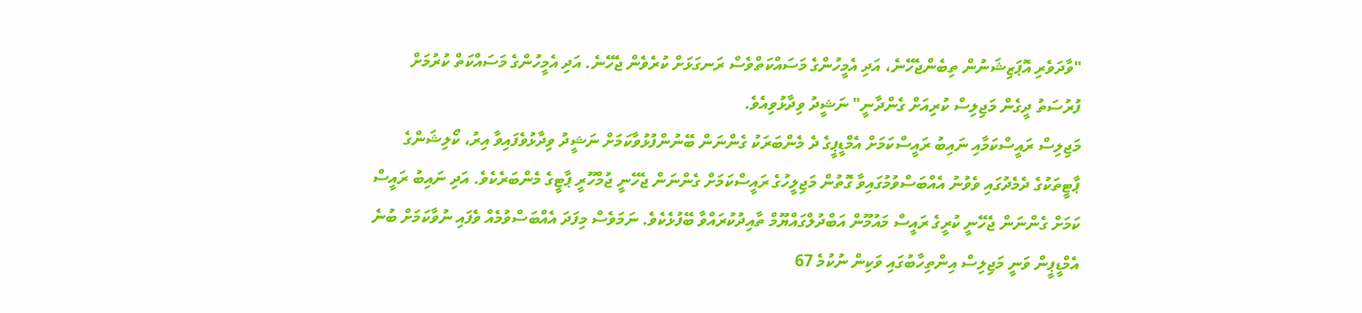"ވާދަވެރި އޮޕަޒިޝަނުން ތިބެންޖެހޭނެ، އަދި އެމީހުންގެ މަސައްކަތްވެސް ރަނގަޅަށް ކުރެވެން ޖެހޭނެ. އަދި އެމީހުންގެ މަސައްކަތް ކުރުމަށް ފުރުސަތު ދީގެން މަޖިލިސް ކުރިއަށް ގެންދާނީ" ނަޝީދު ވިދާޅުވިއެވެ.
މަޖިލިސް ރައީސްކަމާއި ނައިބު ރައީސްކަމަށް އެމްޑީޕީގެ ދެ މެންބަރަކު ގެންނަން ބޭނުންފުޅުވާކަމަށް ނަޝީދު ވިދާޅުވެފައިވާ އިރު، ކޯލިޝަންގެ ޕާޓީތަކުގެ ދެމެދުގައި ވެވުނު އެއްބަސްވުމުގައިވާ ގޮތުން މަޖިލީހުގެ ރައީސްކަމަށް ގެންނަން ޖެހޭނީ ޖުމްހޫރީ ޕާޓީގެ މެންބަރެކެވެ. އަދި ނައިބު ރައީސް ކަމަށް ގެންނަން ޖެހޭނީ ކުރީގެ ރައީސް މައުމޫން އަބްދުލްގައްޔޫމް ތާއިދުކުރައްވާ ބޭފުޅެކެވެ. ނަމަވެސް މިފަދަ އެއްބަސްވުމެއް ވެފައި ނުވާކަމަށް ބުނެ އެމްޑީޕީން ވަނީ މަޖިލިސް އިންތިހާބުގައި ވަކިން ނުކުމެ 67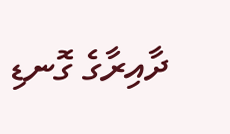ދާއިރާގެ ގޮނޑި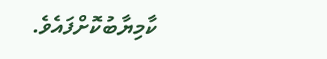ކާމިޔާބުކޮށްފައެވެ.